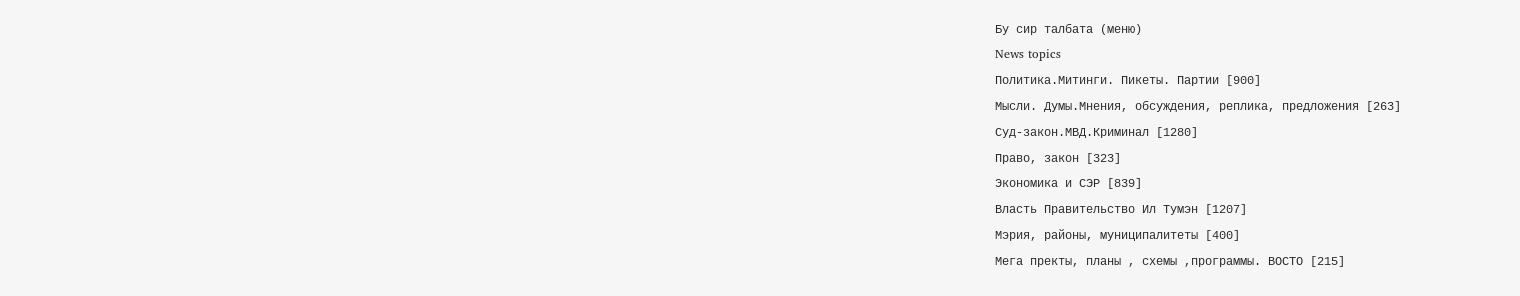Бу сир талбата (меню)
News topics
Политика.Митинги. Пикеты. Партии [900]
Мысли. Думы.Мнения, обсуждения, реплика, предложения [263]
Суд-закон.МВД.Криминал [1280]
Право, закон [323]
Экономика и СЭР [839]
Власть Правительство Ил Тумэн [1207]
Мэрия, районы, муниципалитеты [400]
Мега пректы, планы , схемы ,программы. ВОСТО [215]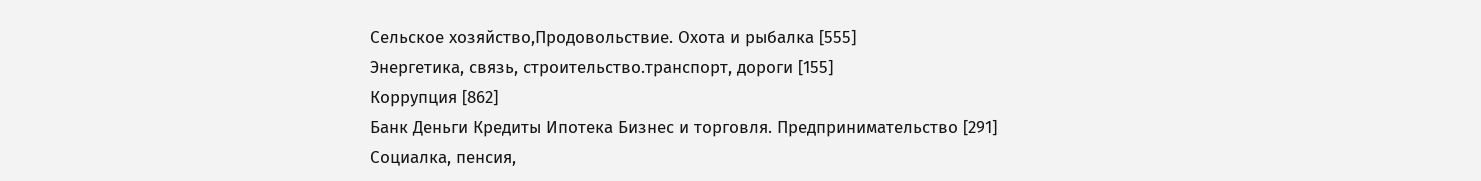Сельское хозяйство,Продовольствие. Охота и рыбалка [555]
Энергетика, связь, строительство.транспорт, дороги [155]
Коррупция [862]
Банк Деньги Кредиты Ипотека Бизнес и торговля. Предпринимательство [291]
Социалка, пенсия,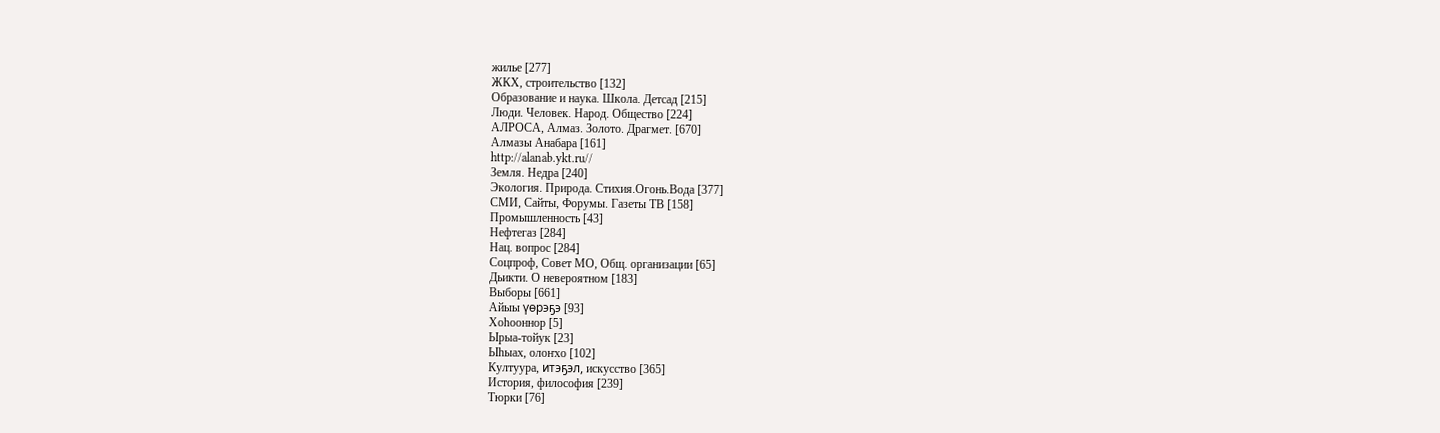жилье [277]
ЖКХ, строительство [132]
Образование и наука. Школа. Детсад [215]
Люди. Человек. Народ. Общество [224]
АЛРОСА, Алмаз. Золото. Драгмет. [670]
Алмазы Анабара [161]
http://alanab.ykt.ru//
Земля. Недра [240]
Экология. Природа. Стихия.Огонь.Вода [377]
СМИ, Сайты, Форумы. Газеты ТВ [158]
Промышленность [43]
Нефтегаз [284]
Нац. вопрос [284]
Соцпроф, Совет МО, Общ. организации [65]
Дьикти. О невероятном [183]
Выборы [661]
Айыы үөрэҕэ [93]
Хоһооннор [5]
Ырыа-тойук [23]
Ыһыах, олоҥхо [102]
Култуура, итэҕэл, искусство [365]
История, философия [239]
Тюрки [76]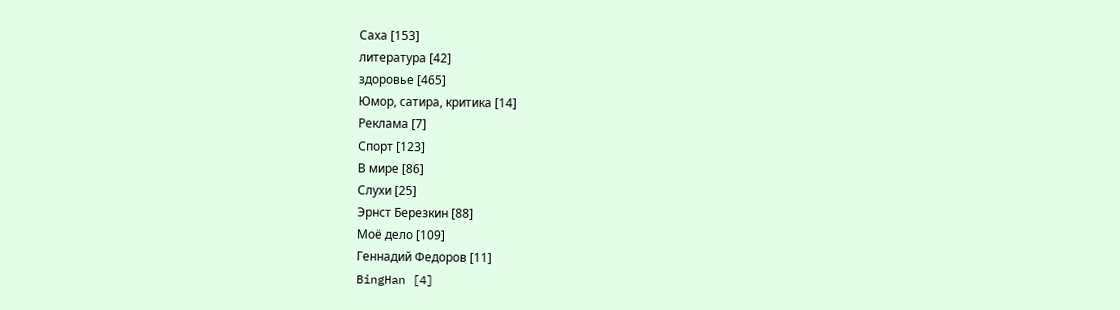Саха [153]
литература [42]
здоровье [465]
Юмор, сатира, критика [14]
Реклама [7]
Спорт [123]
В мире [86]
Слухи [25]
Эрнст Березкин [88]
Моё дело [109]
Геннадий Федоров [11]
BingHan [4]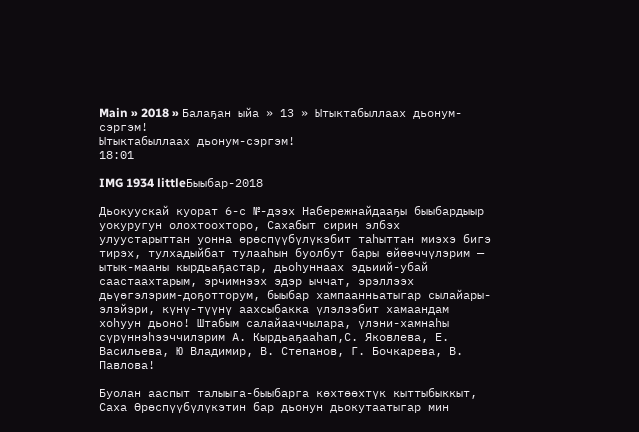Main » 2018 » Балаҕан ыйа » 13 » Ытыктабыллаах дьонум-сэргэм!
Ытыктабыллаах дьонум-сэргэм!
18:01

IMG 1934 littleБыыбар-2018

Дьокуускай куорат 6-с №-дээх Набережнайдааҕы быыбардыыр уокуругун олохтоохторо, Сахабыт сирин элбэх улуустарыттан уонна өрөспүүбүлүкэбит таһыттан миэхэ бигэ тирэх, тулхадыйбат тулааһын буолбут бары өйөөччүлэрим — ытык-мааны кырдьаҕастар, дьоһуннаах эдьиий-убай саастаахтарым, эрчимнээх эдэр ыччат, эрэллээх дьүөгэлэрим-доҕотторум, быыбар хампаанньатыгар сылайары-элэйэри, күнү-түүнү аахсыбакка үлэлээбит хамаандам хоһуун дьоно! Штабым салайааччылара, үлэни-хамнаһы сүрүннэһээччилэрим А. Кырдьаҕааһап,С. Яковлева, Е. Васильева, Ю Владимир, В. Степанов, Г. Бочкарева, В. Павлова!

Буолан ааспыт талыыга-быыбарга көхтөөхтүк кыттыбыккыт, Саха Өрөспүүбүлүкэтин бар дьонун дьокутаатыгар мин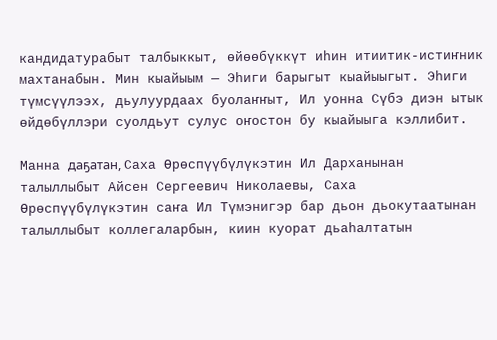кандидатурабыт талбыккыт, өйөөбүккүт иһин итиитик-истиҥник махтанабын. Мин кыайыым — Эһиги барыгыт кыайыыгыт. Эһиги түмсүүлээх, дьулуурдаах буолаҥҥыт, Ил уонна Сүбэ диэн ытык өйдөбүллэри суолдьут сулус оҥостон бу кыайыыга кэллибит.

Манна даҕатан, Саха Өрөспүүбүлүкэтин Ил Дарханынан талыллыбыт Айсен Сергеевич Николаевы, Саха Өрөспүүбүлүкэтин саҥа Ил Түмэнигэр бар дьон дьокутаатынан талыллыбыт коллегаларбын, киин куорат дьаһалтатын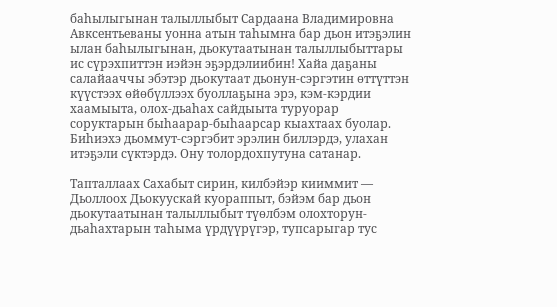баһылыгынан талыллыбыт Сардаана Владимировна Авксентьеваны уонна атын таһымҥа бар дьон итэҕэлин ылан баһылыгынан, дьокутаатынан талыллыбыттары ис сүрэхпиттэн иэйэн эҕэрдэлиибин! Хайа даҕаны салайааччы эбэтэр дьокутаат дьонун-сэргэтин өттүттэн күүстээх өйөбүллээх буоллаҕына эрэ, кэм-кэрдии хаамыыта, олох-дьаһах сайдыыта туруорар соруктарын быһаарар-быһаарсар кыахтаах буолар. Биһиэхэ дьоммут-сэргэбит эрэлин биллэрдэ, улахан итэҕэли сүктэрдэ. Ону толордохпутуна сатанар.

Тапталлаах Сахабыт сирин, килбэйэр кииммит — Дьоллоох Дьокуускай куораппыт, бэйэм бар дьон дьокутаатынан талыллыбыт түөлбэм олохторун-дьаһахтарын таһыма үрдүүрүгэр, тупсарыгар тус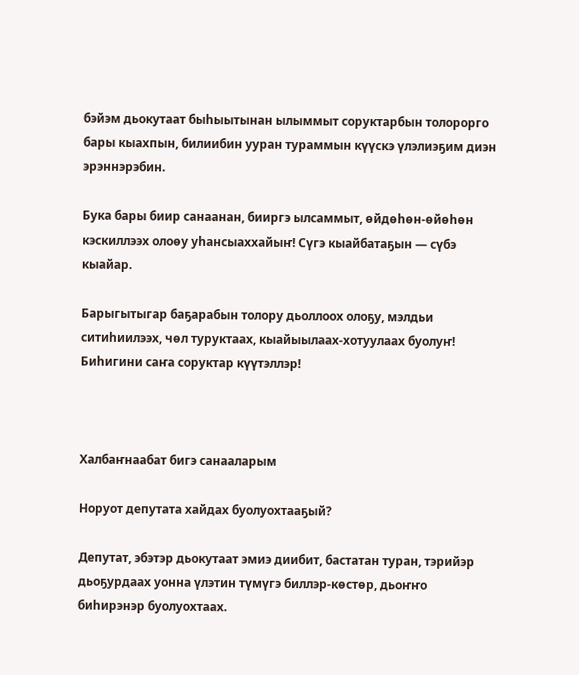бэйэм дьокутаат быһыытынан ылыммыт соруктарбын толорорго бары кыахпын, билиибин ууран тураммын күүскэ үлэлиэҕим диэн эрэннэрэбин.

Бука бары биир санаанан, бииргэ ылсаммыт, өйдөһөн-өйөһөн кэскиллээх олоөу уһансыаххайыҥ! Сүгэ кыайбатаҕын — сүбэ кыайар.

Барыгытыгар баҕарабын толору дьоллоох олоҕу, мэлдьи ситиһиилээх, чөл туруктаах, кыайыылаах-хотуулаах буолуҥ! Биһигини саҥа соруктар күүтэллэр!



Халбаҥнаабат бигэ санааларым

Норуот депутата хайдах буолуохтааҕый?

Депутат, эбэтэр дьокутаат эмиэ диибит, бастатан туран, тэрийэр дьоҕурдаах уонна үлэтин түмүгэ биллэр-көстөр, дьоҥҥо биһирэнэр буолуохтаах.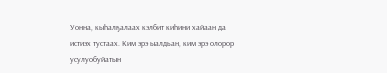Уонна, кыһалҕалаах кэлбит киһини хайаан да истиэх тустаах. Ким эрэ ыалдьан, ким эрэ олорор усулуобуйатын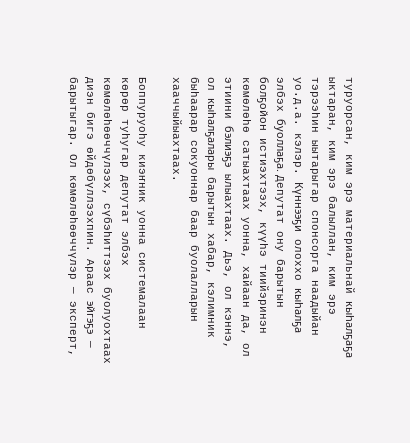туруорсан, ким эрэ материальнай кыһалҕаҕа ыктаран, ким эрэ балыллан, ким эрэ тэрээһин ыытарыгар спонсорга наадыйан уо.д.а. кэлэр. Күннээҕи олоххо кыһалҕа элбэх буоллаҕа. Депутат ону барытын болҕойон истиэхтээх, күүһэ тиийэринэн көмөлөһө сатыахтаах уонна, хайаан да, ол этиини бэлиэҕэ ылыахтаах. Дьэ, ол кэннэ, ол кыһалҕалары барытын хабар, кэлимник быһаарар сокуоннар баар буолалларын хааччыйыахтаах.

Боппуруоһу киэҥник уонна системалаан көрөр туһугар депутат элбэх көмөлөһөөччүлээх, сүбэһиттээх буолуохтаах диэн бигэ өйдөбүллээхпин. Араас эйгэҕэ — барытыгар. Ол көмөлөһөөччүлэр — эксперт,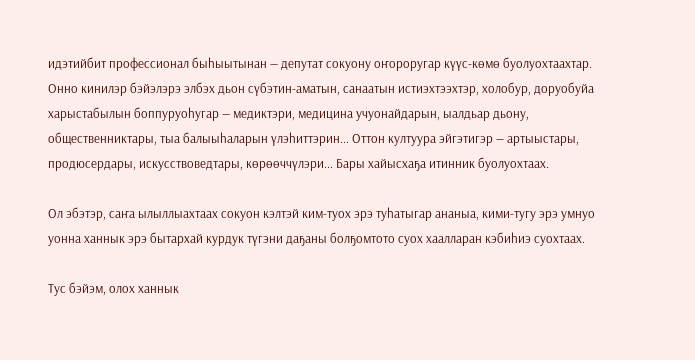идэтийбит профессионал быһыытынан — депутат сокуону оҥороругар күүс-көмө буолуохтаахтар. Онно кинилэр бэйэлэрэ элбэх дьон сүбэтин-аматын, санаатын истиэхтээхтэр, холобур, доруобуйа харыстабылын боппуруоһугар — медиктэри, медицина учуонайдарын, ыалдьар дьону, общественниктары, тыа балыыһаларын үлэһиттэрин... Оттон култуура эйгэтигэр — артыыстары, продюсердары, искусствоведтары, көрөөччүлэри... Бары хайысхаҕа итинник буолуохтаах.

Ол эбэтэр, саҥа ылыллыахтаах сокуон кэлтэй ким-туох эрэ туһатыгар ананыа, кими-тугу эрэ умнуо уонна ханнык эрэ бытархай курдук түгэни даҕаны болҕомтото суох хаалларан кэбиһиэ суохтаах.

Тус бэйэм, олох ханнык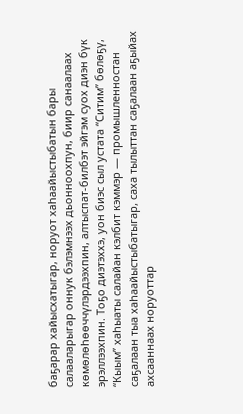баҕарар хайысхатыгар, норуот хаһаайыстыбатын бары салааларыгар оннук бэлэмнээх дьонноохпун, биир санаалаах көмөлөһөөччүлэрдээхпин, алтыспат-билбэт эйгэм суох диэн бүк эрэллээхпин. Тоҕо диэтэххэ, уон биэс сыл устата “Ситим” бөлөҕү, “Кыым” хаһыаты салайан кэлбит кэммэр — промышленностан саҕалаан тыа хаһаайыстыбатыгар, саха тылыттан саҕалаан аҕыйах ахсааннаах норуоттар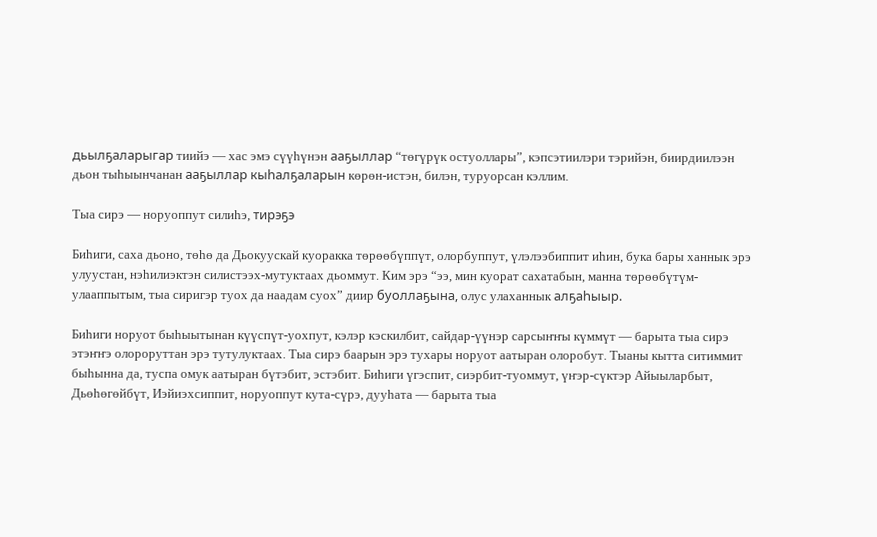дьылҕаларыгар тиийэ — хас эмэ сүүһүнэн ааҕыллар “төгүрүк остуоллары”, кэпсэтиилэри тэрийэн, биирдиилээн дьон тыһыынчанан ааҕыллар кыһалҕаларын көрөн-истэн, билэн, туруорсан кэллим.

Тыа сирэ — норуоппут силиһэ, тирэҕэ

Биһиги, саха дьоно, төһө да Дьокуускай куоракка төрөөбүппүт, олорбуппут, үлэлээбиппит иһин, бука бары ханнык эрэ улуустан, нэһилиэктэн силистээх-мутуктаах дьоммут. Ким эрэ “ээ, мин куорат сахатабын, манна төрөөбүтүм-улааппытым, тыа сиригэр туох да наадам суох” диир буоллаҕына, олус улаханнык алҕаһыыр.

Биһиги норуот быһыытынан күүспүт-уохпут, кэлэр кэскилбит, сайдар-үүнэр сарсыҥҥы күммүт — барыта тыа сирэ этэҥҥэ олороруттан эрэ тутулуктаах. Тыа сирэ баарын эрэ тухары норуот аатыран олоробут. Тыаны кытта ситиммит быһынна да, туспа омук аатыран бүтэбит, эстэбит. Биһиги үгэспит, сиэрбит-туоммут, үҥэр-сүктэр Айыыларбыт, Дьөһөгөйбүт, Иэйиэхсиппит, норуоппут кута-сүрэ, дууһата — барыта тыа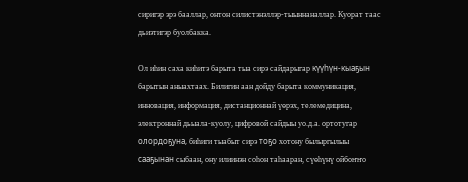сиригэр эрэ бааллар, онтон силистэнэллэр-тыыннаналлар. Куорат таас дьиэтигэр буолбакка.

Ол иһин саха киһитэ барыта тыа сирэ сайдарыгар күүһүн-кыаҕын барытын аныахтаах. Билигин аан дойду барыта коммуникация, инновация, информация, дистанционнай үөрэх, телемедицина, электроннай дьыала-куолу, цифровой сайдыы уо.д.а. ортотугар олордоҕуна, биһиги тыабыт сирэ тоҕо хотону былыргылыы сааҕынан сыбаан, ону илиинэн соһон таһааран, сүөһүнү ойбоҥҥо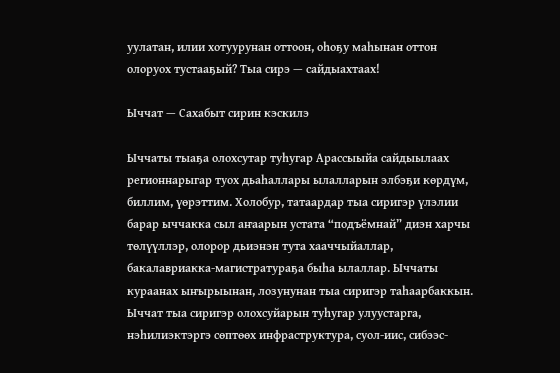уулатан, илии хотуурунан оттоон, оһоҕу маһынан оттон олоруох тустааҕый? Тыа сирэ — сайдыахтаах!

Ыччат — Сахабыт сирин кэскилэ

Ыччаты тыаҕа олохсутар туһугар Арассыыйа сайдыылаах регионнарыгар туох дьаһаллары ылалларын элбэҕи көрдүм, биллим, үөрэттим. Холобур, татаардар тыа сиригэр үлэлии барар ыччакка сыл аҥаарын устата “подъёмнай” диэн харчы төлүүллэр, олорор дьиэнэн тута хааччыйаллар, бакалавриакка-магистратураҕа быһа ылаллар. Ыччаты кураанах ыҥырыынан, лозунунан тыа сиригэр таһаарбаккын. Ыччат тыа сиригэр олохсуйарын туһугар улуустарга, нэһилиэктэргэ сөптөөх инфраструктура, суол-иис, сибээс-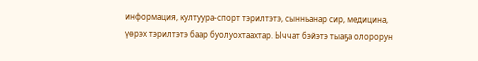информация, култуура-спорт тэрилтэтэ, сынньанар сир, медицина, үөрэх тэрилтэтэ баар буолуохтаахтар. Ыччат бэйэтэ тыаҕа олорорун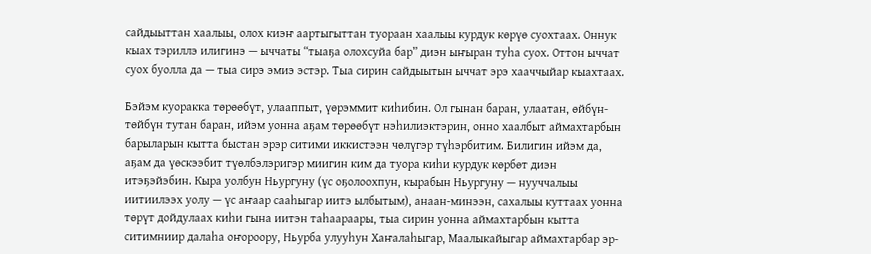сайдыыттан хаалыы, олох киэҥ аартыгыттан туораан хаалыы курдук көрүө суохтаах. Оннук кыах тэриллэ илигинэ — ыччаты “тыаҕа олохсуйа бар” диэн ыҥыран туһа суох. Оттон ыччат суох буолла да — тыа сирэ эмиэ эстэр. Тыа сирин сайдыытын ыччат эрэ хааччыйар кыахтаах.

Бэйэм куоракка төрөөбүт, улааппыт, үөрэммит киһибин. Ол гынан баран, улаатан, өйбүн-төйбүн тутан баран, ийэм уонна аҕам төрөөбүт нэһилиэктэрин, онно хаалбыт аймахтарбын барыларын кытта быстан эрэр ситими иккистээн чөлүгэр түһэрбитим. Билигин ийэм да, аҕам да үөскээбит түөлбэлэригэр миигин ким да туора киһи курдук көрбөт диэн итэҕэйэбин. Кыра уолбун Ньургуну (үс оҕолоохпун, кырабын Ньургуну — нууччалыы иитиилээх уолу — үс аҥаар сааһыгар иитэ ылбытым), анаан-минээн, сахалыы куттаах уонна төрүт дойдулаах киһи гына иитэн таһаараары, тыа сирин уонна аймахтарбын кытта ситимниир далаһа оҥороору, Ньурба улууһун Хаҥалаһыгар, Маалыкайыгар аймахтарбар эр-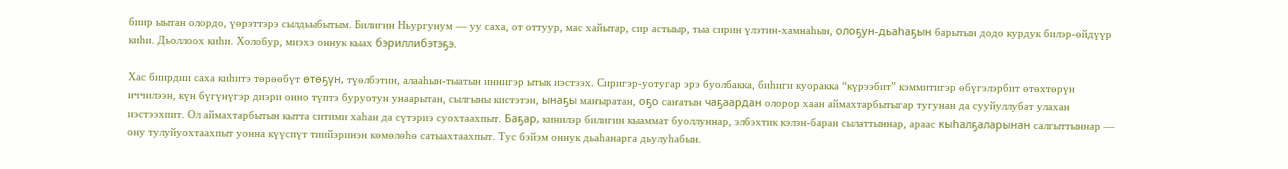биир ыытан олордо, үөрэттэрэ сылдьыбытым. Билигин Ньургунум — уу саха, от оттуур, мас хайытар, сир астыыр, тыа сирин үлэтин-хамнаһын, олоҕун-дьаһаҕын барытын додо курдук билэр-өйдүүр киһи. Дьоллоох киһи. Холобур, миэхэ оннук кыах бэриллибэтэҕэ.

Хас биирдии саха киһитэ төрөөбүт өтөҕүн, түөлбэтин, алааһын-тыатын иннигэр ытык иэстээх. Сиригэр-уотугар эрэ буолбакка, биһиги куоракка “күрээбит” кэммитигэр өбүгэлэрбит өтөхтөрүн иччилээн, күн бүгүнүгэр диэри онно түптэ буруотун унаарытан, сылгыны кистэтэн, ынаҕы маҥыратан, оҕо саҥатын чаҕаардан олорор хаан аймахтарбытыгар тугунан да сууйуллубат улахан иэстээхпит. Ол аймахтарбытын кытта ситими хаһан да сүтэриэ суохтаахпыт. Баҕар, кинилэр билигин кыаммат буоллуннар, элбэхтик кэлэн-баран сылаттыннар, араас кыһалҕаларынан салгыттыннар — ону тулуйуохтаахпыт уонна күүспүт тиийэринэн көмөлөһө сатыахтаахпыт. Тус бэйэм оннук дьаһанарга дьулуһабын.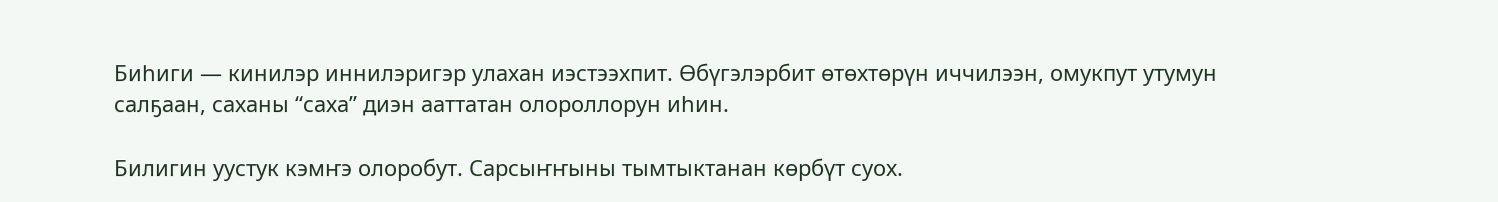Биһиги — кинилэр иннилэригэр улахан иэстээхпит. Өбүгэлэрбит өтөхтөрүн иччилээн, омукпут утумун салҕаан, саханы “саха” диэн ааттатан олороллорун иһин.

Билигин уустук кэмҥэ олоробут. Сарсыҥҥыны тымтыктанан көрбүт суох.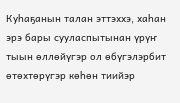Куһаҕанын талан эттэххэ, хаһан эрэ бары сууласпытынан үрүҥ тыын өллөйүгэр ол өбүгэлэрбит өтөхтөрүгэр көһөн тиийэр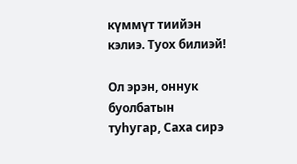күммүт тиийэн кэлиэ. Туох билиэй!

Ол эрэн, оннук буолбатын туһугар, Саха сирэ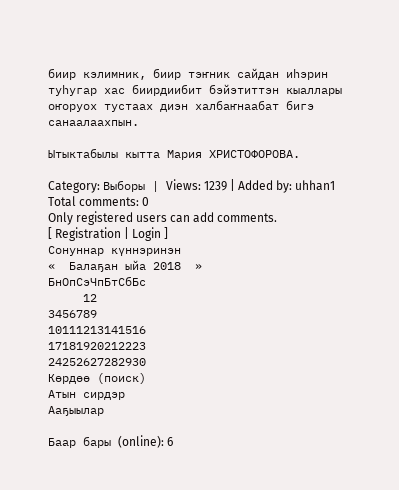биир кэлимник, биир тэҥник сайдан иһэрин туһугар хас биирдиибит бэйэтиттэн кыаллары оҥоруох тустаах диэн халбаҥнаабат бигэ санаалаахпын.

Ытыктабылы кытта Мария ХРИСТОФОРОВА.

Category: Выборы | Views: 1239 | Added by: uhhan1
Total comments: 0
Only registered users can add comments.
[ Registration | Login ]
Сонуннар күннэринэн
«  Балаҕан ыйа 2018  »
БнОпСэЧпБтСбБс
     12
3456789
10111213141516
17181920212223
24252627282930
Көрдөө (поиск)
Атын сирдэр
Ааҕыылар

Баар бары (online): 6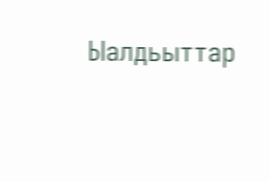Ыалдьыттар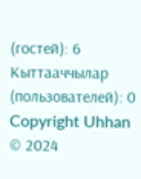(гостей): 6
Кыттааччылар (пользователей): 0
Copyright Uhhan © 2024